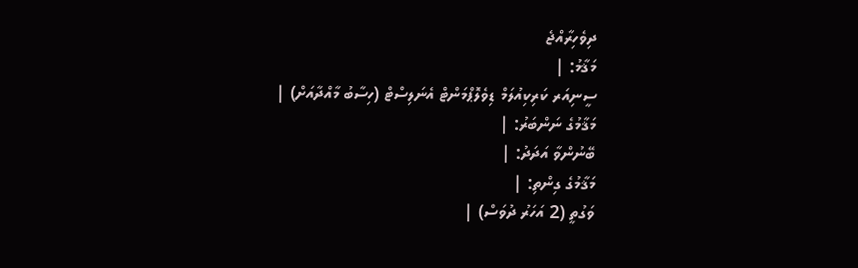ދިވެހިރާއްޖެ
މަޤާމު: |
ސީނިއަރ ކަރިކިއުލަމް ޑިވެލޮޕްމަންޓް އެނަލިސްޓް (ހިސާބު މާއްދާއަށް) |
މަޤާމުގެ ނަންބަރު: |
ބޭނުންވާ އަދަދު: |
މަޤާމުގެ ގިންތި: |
ވަގުތީ (2 އަހަރު ދުވަސް) |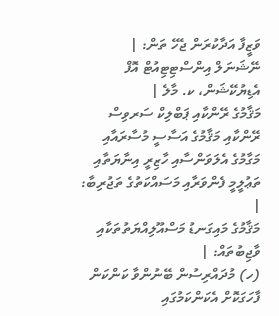ވަޒީފާ އަދާކުރަން ޖެހޭ ތަން: |
ނޭޝަނަލް އިންސްޓިޓިއުޓް އޮފް އެޑިޔުކޭޝަން، ކ. މާލެ |
މަޤާމުގެ ރޭންކާއި ޕަބްލިކް ސަރވިސް ރޭންކާއި މަޤާމުގެ އަސާސީ މުސާރައާއި މަގާމުގެ އެލަވަންސާއި ހާޒިރީ އިނާޔަތާއި ތަޢުލީމީ ފެންވަރާއި މަސައްކަތުގެ ތަޖުރިބާ: |
މަޤާމުގެ މައިގަނޑު މަސްއޫލިއްޔަތުތަކާއި ވާޖިބުތައް: |
(ހ) މުދައްރިސުން ބޭނުންވާ ކަންކަން ފާހަގަކޮށް އެކަންކަމުގައި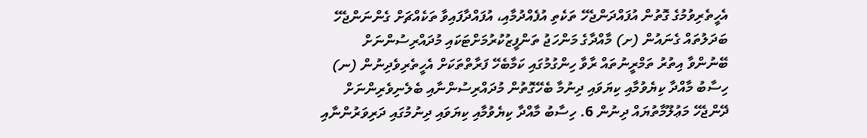އެހީތެރިވުމުގެ ގޮތުން އުފައްދަންޖެހޭ ތަކެތި އުފެއްދުމާއި، އުފައްދާފައިވާ ތަކެއްޗަށް ގެންނަންޖެހޭ ބަދަލުތައް ގެނައުން (ށ) މާއްދާގެ މަންހަޖު ތަންފީޒުކުރުމަށްޓަކައި މުދައްރިސުންނަށް ބޭނުންވާ އިތުރު ތަމްރީނުތައް ރާވާ ހިންގުމުގައި ކަމާބެހޭ ފަރާތްތަކަށް އެހީތެރިވެދިނުން (ނ) ހިސާބު މާއްދާ ކިޔެވުމާއި ކިޔަވައި ދިނުމާ ބެހޭގޮތުން މުދައްރިސުންނާއި ބެލެނިވެރިންނަށް ދޭންޖެހޭ މަޢުލޫމާތުޔައް ދިނުން 6. ހިސާބު މާއްދާ ކިޔެވުމާއި ކިޔަވައި ދިނުމުގައި ދަރިވަރުންނާއި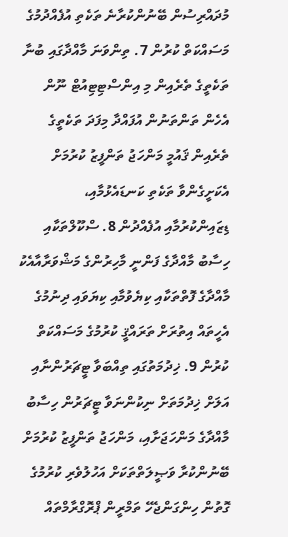މުދައްރިސުން ބޭނުންކުރާނެ ތަކެތި އުފެއްދުމުގެ މަސައްކަތް ކުރުން 7. ތިންވަނަ މާއްދާގައި ބުނާ ތަކެތީގެ ތެރެއިން މި އިންސްޓިޓިއުޓް ނޫން އެހެން ތަންތަނުން އުފައްދާ މިފަދަ ތަކެތީގެ ތެރެއިން ޤައުމީ މަންހަޖު ތަންފީޒު ކުރުމަށް އެކަށީގެންވާ ތަކެތި ކަނޑައެޅުމާއި، ޑިޒައިންކުރުމާއި އުފެއްދުން 8. ސްކޫލްތަކާއި ހިސާބު މާއްދާގެ ފަންނީ މާހިރުންގެ މަޝްވަރާއާއެކު މާއްދާގެ ފޮތްތަކާއި ކިޔެވުމާއި ކިޔަވައި ދިނުމުގެ އެހީތައް އިތުރަށް ތަރައްޤީ ކުރުމުގެ މަސައްކަތް ކުރުން 9. ޚިދުމަތުގައި ތިއްބަވާ ޓީޗަރުންނާއި އަލަށް ޚިދުމަތަށް ނިކުންނަވާ ޓީޗަރުން ހިސާބު މާއްދާގެ މަންހަޖަށާއި، މަންހަޖު ތަންފީޒު ކުރުމަށް ބޭނުންކުރާ ވަޞީލަތްތަކަށް އަހުލުވެރި ކުރުމުގެ ގޮތުން ހިންގަންޖެހޭ ތަމްރީން ޕްރޮގްރާމްތައް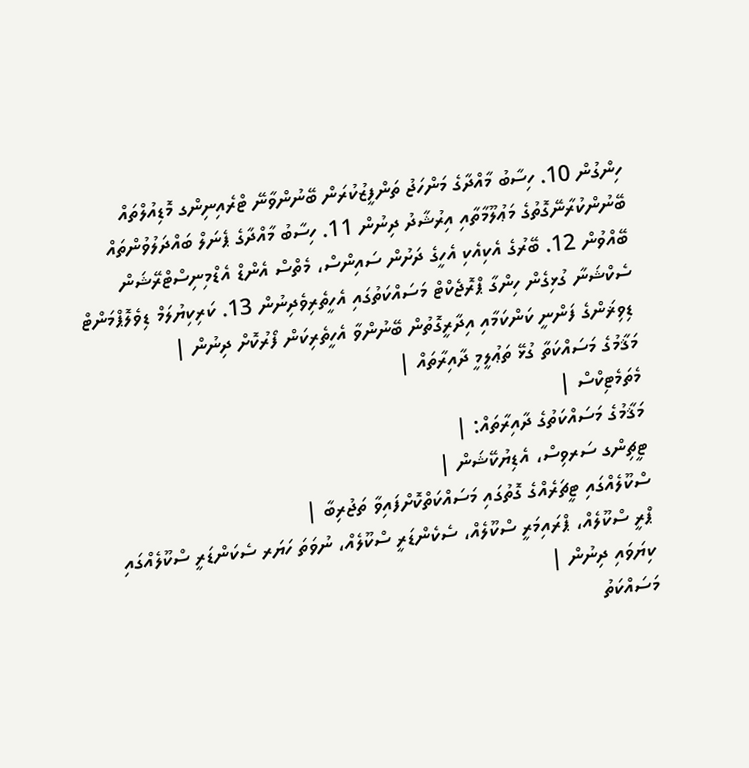ހިންގުން 10. ހިސާބު މާއްދާގެ މަންހަޖު ތަންފީޒުކުރަން ބޭނުންވާނޭ ޓްރެއިނިންގ މޮޑިއުލްތައް ބޭނުންކުރާނޭގޮތުގެ މަޢުލޫމާތާއި އިރުޝާދު ދިނުން 11. ހިސާބު މާއްދާގެ ޕެނަލް ބައްދަލުވުންތައް ބޭއްވުން 12. ބޭރުގެ އެކިއެކި އެހީގެ ދަށުން ސައިންސް، މެތްސް އެންޑް އެޑްމިނިސްޓްރޭޝަން ސެކްޝަނާ ގުޅިގެން ހިންގާ ޕްރޮޖެކްޓް މަސައްކަތުގައި އެހީތެރިވެދިނުން 13. ކަރިކިޔުލަމް ޑިވެލޮޕްމަންޓް ޑިވިޜަންގެ ފަންނީ ކަންކަމާއި އިދާރީގޮތުން ބޭނުންވާ އެހީތެރިކަން ފޯރުކޮށް ދިނުން |
މަޤާމުގެ މަސައްކަތާ ގުޅޭ ތަޢުލީމީ ދާއިރާތައް |
މެތަމެޓިކްސް |
މަޤާމުގެ މަސައްކަތުގެ ދާއިރާތައް: |
ޓީޗިންގ ސަރވިސް، އެޑިޔުކޭޝަން |
ސްކޫލެއްގައި ޓީޗަރެއްގެ ގޮތުގައި މަސައްކަތްކޮށްފައިވާ ތަޖުރިބާ |
ޕްރީ ސްކޫލެއް، ޕްރައިމަރީ ސްކޫލެއް، ސެކެންޑަރީ ސްކޫލެއް، ނުވަތަ ހަޔަރ ސެކަންޑަރީ ސްކޫލެއްގައި ކިޔަވައި ދިނުން |
މަސައްކަތު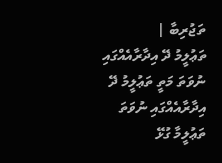ތަޖުރިބާ |
ތަޢުލީމު ދޭ އިދާރާއެއްގައި ނުވަތަ މަތީ ތަޢުލީމު ދޭ އިދާރާއެއްގައި ނުވަތަ ތަޢުލީމާ ގުޅޭ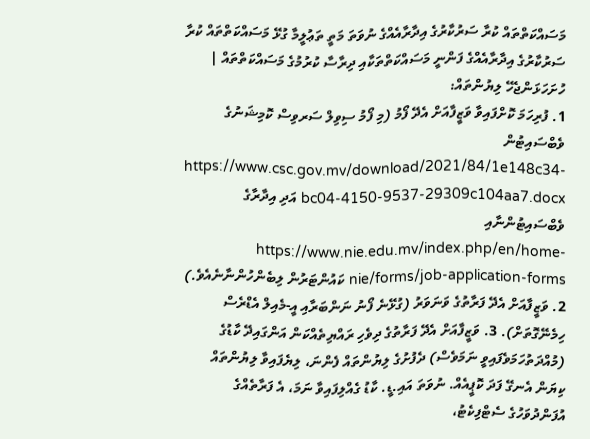މަސައްކަތްތައް ކުރާ ސަރުކާރުގެ އިދާރާއެއްގެ ނުވަތަ މަތީ ތަޢުލީމާ ގުޅޭ މަސައްކަތްތައް ކުރާ ސަރުކާރުގެ އިދާރާއެއްގެ ފަންނީ މަސައްކަތްތަކާއި ދިރާސާ ކުރުމުގެ މަސައްކަތްތައް |
ހުށަހަޅަންޖެހޭ ލިޔުންތައް:
1. ފުރިހަމަ ކޮށްފައިވާ ވަޒީފާއަށް އެދޭ ފޯމު (މި ފޯމު ސިވިލް ސަރވިސް ކޮމިޝަނުގެ ވެބްސައިޓުން https://www.csc.gov.mv/download/2021/84/1e148c34-bc04-4150-9537-29309c104aa7.docx އަދި އިދާރާގެ ވެބްސައިޓުންނާއި https://www.nie.edu.mv/index.php/en/home-nie/forms/job-application-forms ކައުންޓަރުން ލިބެންހުންނާނެއެވެ.) 2. ވަޒީފާއަށް އެދޭ ފަރާތުގެ ވަނަވަރު (ގުޅޭނެ ފޯނު ނަންބަރާއި އީ-މެއިލް އެޑްރެސް ހިމެނޭގޮތަށް). 3. ވަޒީފާއަށް އެދޭ ފަރާތުގެ ދިވެހި ރައްޔިތެއްކަން އަންގައިދޭ ކާޑުގެ (މުއްދަތުހަމަވެފައިވީ ނަމަވެސް) ދެފުށުގެ ލިޔުންތައް ފެންނަ، ލިޔެފައިވާ ލިޔުންތައް ކިޔަން އެނގޭ ފަދަ ކޮޕީއެއް. ނުވަތަ އައި.ޑީ. ކާޑު ގެއްލިފައިވާ ނަމަ، އެ ފަރާތެއްގެ އުފަންދުވަހުގެ ސެޓްފިކެޓު،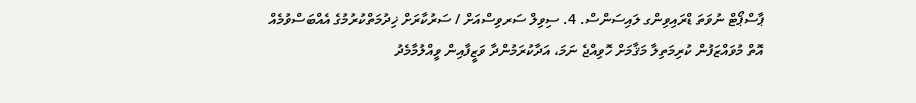ޕާސްޕޯޓް ނުވަތަ ޑްރައިވިންގ ލައިސަންސް. 4. ސިވިލް ސަރވިސްއަށް / ސަރުކާރަށް ޚިދުމަތްކުރުމުގެ އެއްބަސްވުމެއް އޮތް މުވައްޒަފުން ކުރިމަތިލާ މަޤާމަށް ހޮވިއްޖެ ނަމަ، އަދާކުރަމުންދާ ވަޒީފާއިން ވީއްލުމާމެދު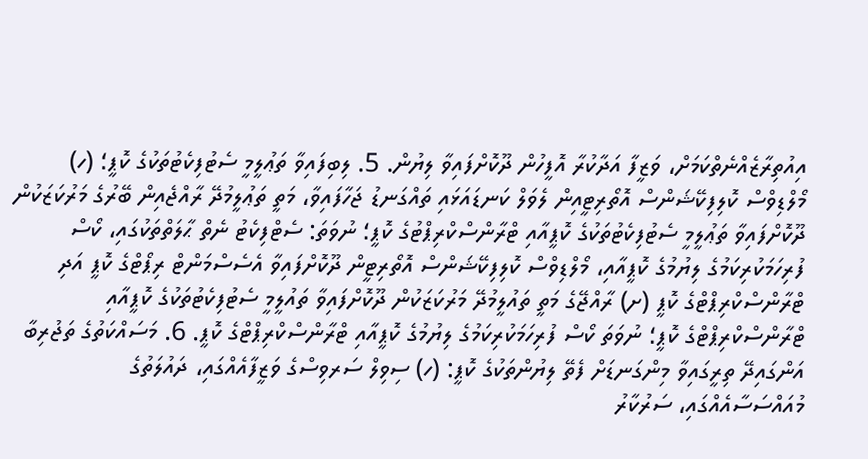އިއުތިރާޒެއްނެތްކަމަށް، ވަޒީފާ އަދާކުރާ އޮފީހުން ދޫކޮށްފައިވާ ލިޔުން. 5. ލިބިފައިވާ ތަޢުލީމީ ސެޓުފިކެޓުތަކުގެ ކޮޕީ؛ (ހ) މޯލްޑިވްސް ކޮލިފިކޭޝަންސް އޮތޯރިޓީއިން ލެވަލް ކަނޑައަޅައި ތައްގަނޑު ޖަހާފައިވާ، މަތީ ތަޢުލީމުދޭ ރާއްޖެއިން ބޭރުގެ މަރުކަޒަކުން ދޫކޮށްފައިވާ ތަޢުލީމީ ސެޓުފިކެޓުތަކުގެ ކޮޕީއާއި ޓްރާންސްކްރިޕްޓުގެ ކޮޕީ؛ ނުވަތަ: ސެޓްފިކެޓު ނެތް ޙާލަތްތަކުގައި، ކޯސް ފުރިހަމަކުރިކަމުގެ ލިޔުމުގެ ކޮޕީއާއި، މޯލްޑިވްސް ކޮލިފިކޭޝަންސް އޮތޯރިޓީން ދޫކޮށްފައިވާ އެސެސްމަންޓް ރިޕޯޓްގެ ކޮޕީ އަދި ޓްރާންސްކްރިޕްޓްގެ ކޮޕީ (ށ) ރާއްޖޭގެ މަތީ ތައުލީމުދޭ މަރުކަޒަކުން ދޫކޮށްފައިވާ ތައުލީމީ ސެޓުފިކެޓުތަކުގެ ކޮޕީއާއި ޓްރާންސްކްރިޕްޓްގެ ކޮޕީ؛ ނުވަތަ ކޯސް ފުރިހަމަކުރިކަމުގެ ލިޔުމުގެ ކޮޕީއާއި ޓްރާންސްކްރިޕްޓްގެ ކޮޕީ. 6. މަސައްކަތުގެ ތަޖުރިބާ އަންގައިދޭ ތިރީގައިވާ މިންގަނޑަށް ފެތޭ ލިޔުންތަކުގެ ކޮޕީ: (ހ) ސިވިލް ސަރވިސްގެ ވަޒީފާއެއްގައި، ދައުލަތުގެ މުއައްސަސާއެއްގައި، ސަރުކާރު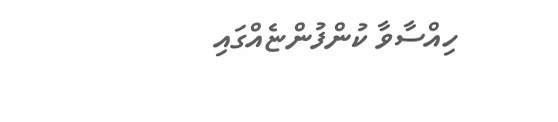ހިއްސާވާ ކުންފުންޏެއްގައި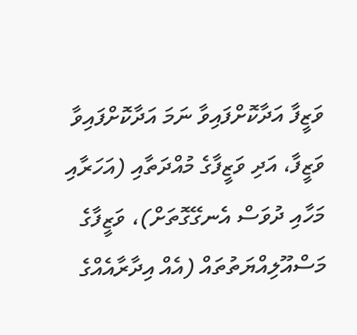ވަޒީފާ އަދާކޮށްފައިވާ ނަމަ އަދާކޮށްފައިވާ ވަޒީފާ، އަދި ވަޒީފާގެ މުއްދަތާއި (އަހަރާއި މަހާއި ދުވަސް އެނގޭގޮތަށް)، ވަޒީފާގެ މަސްއޫލިއްޔަތުތައް (އެއް އިދާރާއެއްގެ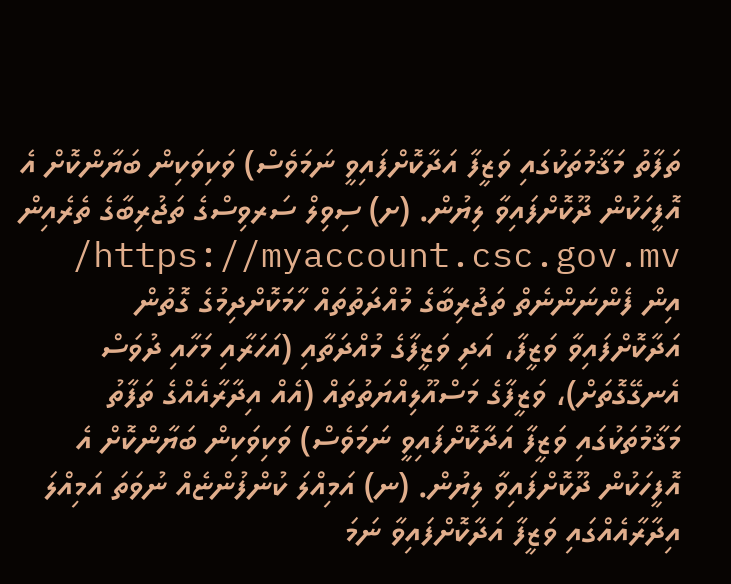ތަފާތު މަޤާމުތަކުގައި ވަޒީފާ އަދާކޮށްފައިވީ ނަމަވެސް) ވަކިވަކިން ބަޔާންކޮށް އެ އޮފީހަކުން ދޫކޮށްފައިވާ ލިޔުން. (ށ) ސިވިލް ސަރވިސްގެ ތަޖުރިބާގެ ތެރެއިން https://myaccount.csc.gov.mv/ އިން ފެންނަންނެތް ތަޖުރިބާގެ މުއްދަތުތައް ހާމަކޮށްދިމުގެ ގޮތުން އަދާކޮށްފައިވާ ވަޒީފާ، އަދި ވަޒީފާގެ މުއްދަތާއި (އަހަރާއި މަހާއި ދުވަސް އެނގޭގޮތަށް)، ވަޒީފާގެ މަސްއޫލިއްޔަތުތައް (އެއް އިދާރާއެއްގެ ތަފާތު މަޤާމުތަކުގައި ވަޒީފާ އަދާކޮށްފައިވީ ނަމަވެސް) ވަކިވަކިން ބަޔާންކޮށް އެ އޮފީހަކުން ދޫކޮށްފައިވާ ލިޔުން. (ނ) އަމިއްލަ ކުންފުންޏެއް ނުވަތަ އަމިއްލަ އިދާރާއެއްގައި ވަޒީފާ އަދާކޮށްފައިވާ ނަމަ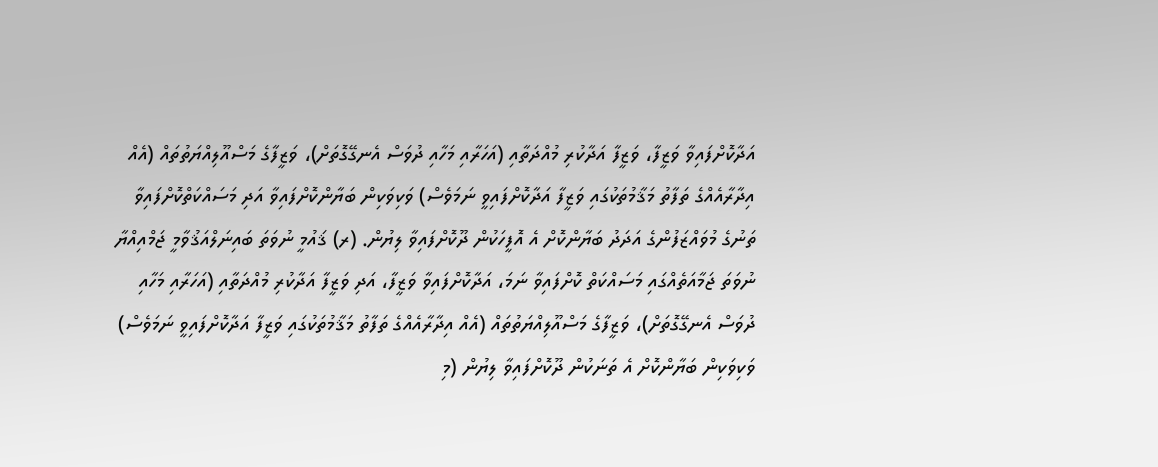އަދާކޮށްފައިވާ ވަޒީފާ، ވަޒީފާ އަދާކުރި މުއްދަތާއި (އަހަރާއި މަހާއި ދުވަސް އެނގޭގޮތަށް)، ވަޒީފާގެ މަސްއޫލިއްޔަތުތައް (އެއް އިދާރާއެއްގެ ތަފާތު މަޤާމުތަކުގައި ވަޒީފާ އަދާކޮށްފައިވީ ނަމަވެސް) ވަކިވަކިން ބަޔާންކޮށްފައިވާ އަދި މަސައްކަތްކޮށްފައިވާ ތަނުގެ މުވައްޒަފުންގެ އަދަދު ބަޔާންކޮށް އެ އޮފީހަކުން ދޫކޮށްފައިވާ ލިޔުން. (ރ) ޤައުމީ ނުވަތަ ބައިނަލްއަޤުވާމީ ޖަމްއިއްޔާ ނުވަތަ ޖަމާއަތެއްގައި މަސައްކަތް ކޮށްފައިވާ ނަމަ، އަދާކޮށްފައިވާ ވަޒީފާ، އަދި ވަޒީފާ އަދާކުރި މުއްދަތާއި (އަހަރާއި މަހާއި ދުވަސް އެނގޭގޮތަށް)، ވަޒީފާގެ މަސްއޫލިއްޔަތުތައް (އެއް އިދާރާއެއްގެ ތަފާތު މަޤާމުތަކުގައި ވަޒީފާ އަދާކޮށްފައިވީ ނަމަވެސް) ވަކިވަކިން ބަޔާންކޮށް އެ ތަނަކުން ދޫކޮށްފައިވާ ލިޔުން (މި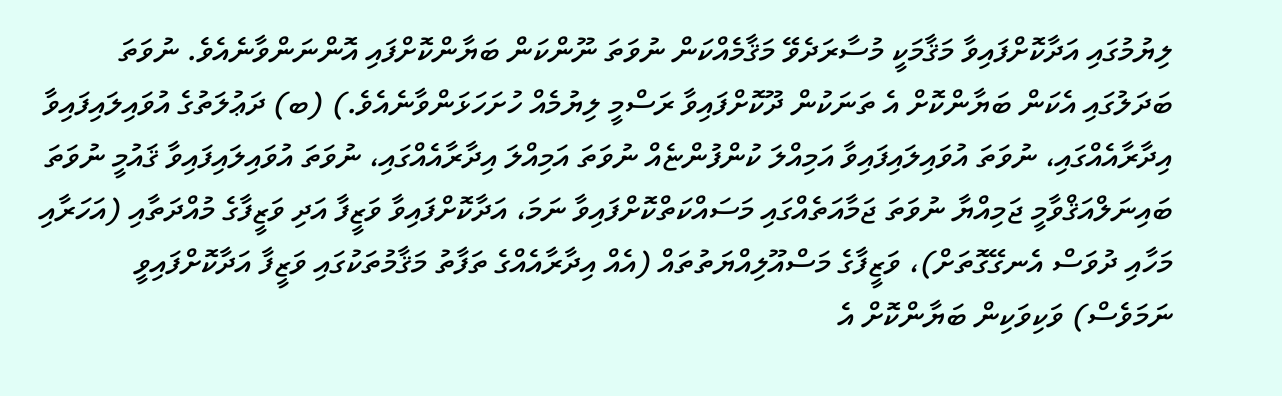ލިޔުމުގައި އަދާކޮށްފައިވާ މަޤާމަކީ މުސާރަދެވޭ މަޤާމެއްކަން ނުވަތަ ނޫންކަން ބަޔާންކޮށްފައި އޮންނަންވާނެއެވެ. ނުވަތަ ބަދަލުގައި އެކަން ބަޔާންކޮށް އެ ތަނަކުން ދޫކޮށްފައިވާ ރަސްމީ ލިޔުމެއް ހުށަހަޅަންވާނެއެވެ.) (ބ) ދަޢުލަތުގެ އުވައިލައިފައިވާ އިދާރާއެއްގައި، ނުވަތަ އުވައިލައިފައިވާ އަމިއްލަ ކުންފުންޏެއް ނުވަތަ އަމިއްލަ އިދާރާއެއްގައި، ނުވަތަ އުވައިލައިފައިވާ ޤައުމީ ނުވަތަ ބައިނަލްއަޤްވާމީ ޖަމިއްޔާ ނުވަތަ ޖަމާއަތެއްގައި މަސައްކަތްކޮށްފައިވާ ނަމަ، އަދާކޮށްފައިވާ ވަޒީފާ އަދި ވަޒީފާގެ މުއްދަތާއި (އަހަރާއި މަހާއި ދުވަސް އެނގޭގޮތަށް)، ވަޒީފާގެ މަސްއޫލިއްޔަތުތައް (އެއް އިދާރާއެއްގެ ތަފާތު މަޤާމުތަކުގައި ވަޒީފާ އަދާކޮށްފައިވީ ނަމަވެސް) ވަކިވަކިން ބަޔާންކޮށް އެ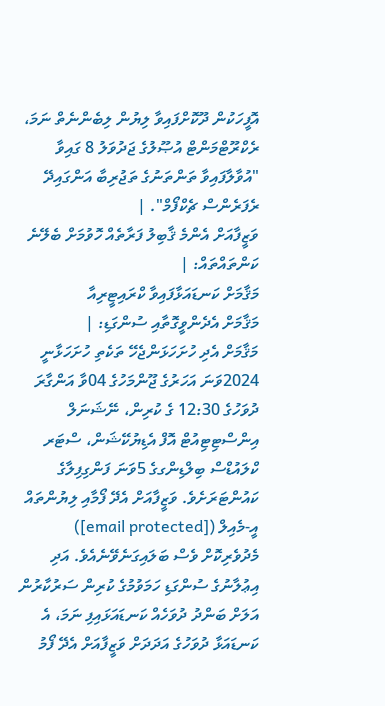އޮފީހަކުން ދޫކޮށްފައިވާ ލިޔުން ލިބެންނެތް ނަމަ، ރެކްރޫޓްމަންޓް އުޞޫލުގެ ޖަދުވަލު 8 ގައިވާ "އުވާލާފައިވާ ތަންތަނުގެ ތަޖުރިބާ އަންގައިދޭ ރެފަރެންސް ޗެކްފޯމް". |
ވަޒީފާއަށް އެންމެ ޤާބިލު ފަރާތެއް ހޮވުމަށް ބެލޭނެ ކަންތައްތައް: |
މަޤާމަށް ކަނޑައަޅާފައިވާ ކްރައިޓީރިއާ
މަޤާމަށް އެދެންވީގޮތާއި ސުންގަޑި: |
މަޤާމަށް އެދި ހުށަހަޅަންޖެހޭ ތަކެތި ހުށަހަޅާނީ 2024ވަނަ އަހަރުގެ ޖޫންމަހުގެ 04ވާ އަންގާރަ ދުވަހުގެ 12:30 ގެ ކުރިން، ނޭޝަނަލް އިންސްޓިޓިއުޓް އޮފް އެޑިޔުކޭޝަން، ސްޓަރ ކްލައުޑްސް ބިލްޑިންގގެ 5ވަނަ ފަންގިފިލާގެ ކައުންޓަރަށެވެ. ވަޒީފާއަށް އެދޭ ފޯމާއި ލިޔުންތައް އީ-މެއިލް ([email protected]) މެދުވެރިކޮށް ވެސް ބަލައިގަނެވޭނެއެވެ. އަދި އިޢުލާނުގެ ސުންގަޑި ހަމަވުމުގެ ކުރިން ސަރުކާރުން އަލަށް ބަންދު ދުވަހެއް ކަނޑައަޅައިފި ނަމަ، އެ ކަނޑައަޅާ ދުވަހުގެ އަދަދަށް ވަޒީފާއަށް އެދޭ ފޯމު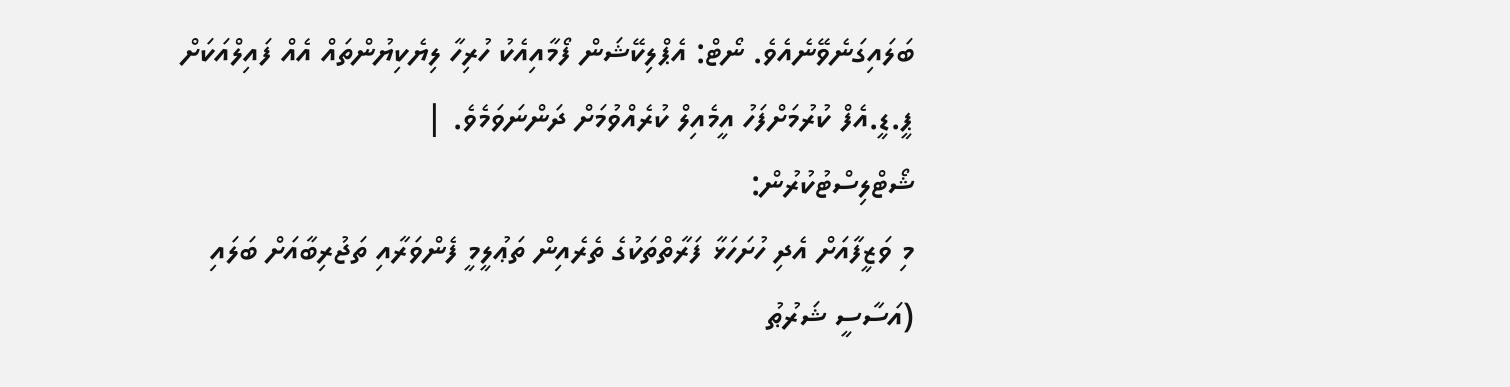ބަލައިގަނެވޭނެއެވެ. ނޯޓް: އެޕްލިކޭޝަން ފޯމާއިއެކު ހުރިހާ ލިޔެކިޔުންތައް އެއް ފައިލްއަކަށް ޕީ.ޑީ.އެފް ކުރުމަށްފަހު އީމެއިލް ކުރެއްވުމަށް ދަންނަވަމެވެ. |
ޝޯޓްލިސްޓުކުރުން:
މި ވަޒީފާއަށް އެދި ހުށަހަޅާ ފަރާތްތަކުގެ ތެރެއިން ތަޢުލީމީ ފެންވަރާއި ތަޖުރިބާއަށް ބަލައި (އަސާސީ ޝަރުޠު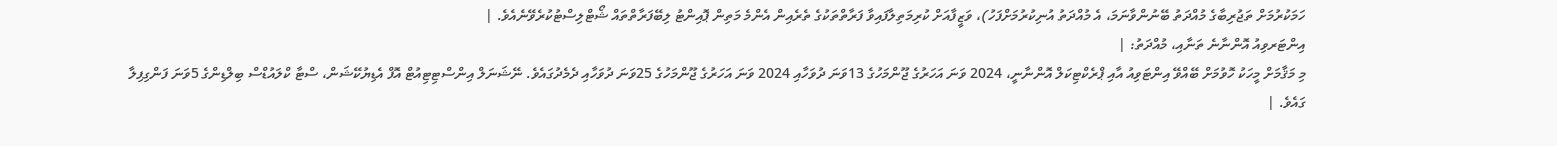ހަމަކުރުމަށް ތަޖުރިބާގެ މުއްދަތު ބޭނުންވާނަމަ، އެ މުއްދަތު އުނިކުރުމަށްފަހު)، ވަޒީފާއަށް ކުރިމަތިލާފައިވާ ފަރާތްތަކުގެ ތެރެއިން އެންމެ މަތިން ޕޮއިންޓު ލިބޭފަރާތްތައް ޝޯޓްލިސްޓުކުރެވޭނެއެވެ. |
އިންޓަރވިއު އޮންނާނެ ތަނާއި، މުއްދަތު: |
މި މަޤާމަށް މީހަކު ހޮވުމަށް ބޭއްވޭ އިންޓަވިއު އާއި ޕްރެކްޓިކަލް އޮންނާނީ، 2024 ވަނަ އަހަރުގެ ޖޫންމަހުގެ 13ވަނަ ދުވަހާއި 2024 ވަނަ އަހަރުގެ ޖޫންމަހުގެ 25ވަނަ ދުވަހާއި ދެމެދުގައެވެ. ނޭޝަނަލް އިންސްޓިޓިއުޓް އޮފް އެޑިޔުކޭޝަން، ސްޓާ ކްލައުޑްސް ބިލްޑިންގެ 5ވަނަ ފަންގިފިލާ ގައެވެ. |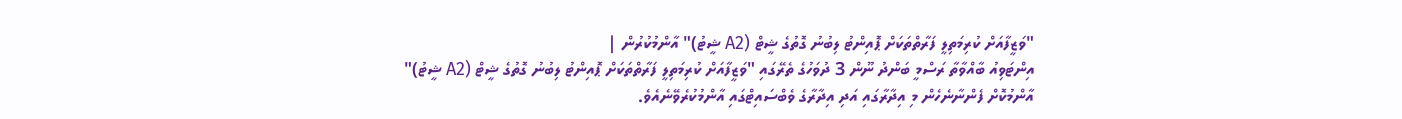"ވަޒީފާއަށް ކުރިމަތިލީ ފަރާތްތަކަށް ޕޮއިންޓު ލިބުނު ގޮތުގެ ޝީޓް (A2 ޝީޓު)" އާންމުކުރުން |
އިންޓަވިއު ބާއްވާތާ ރަސްމީ ބަންދު ނޫން 3 ދުވަހުގެ ތެރޭގައި "ވަޒީފާއަށް ކުރިމަތިލީ ފަރާތްތަކަށް ޕޮއިންޓު ލިބުނު ގޮތުގެ ޝީޓް (A2 ޝީޓު)" އާންމުކޮށް ފެންނާނެހެން މި އިދާރާގައި އަދި އިދާރާގެ ވެބްސައިޓްގައި އާންމުކުރެވޭނެއެވެ.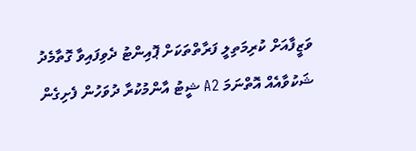ވަޒީފާއަށް ކުރިމަތިލީ ފަރާތްތަކަށް ޕޮއިންޓު ދެވިފައިވާ ގޮތާމެދު ޝަކުވާއެއް އޮތްނަމަ A2 ޝީޓު އާންމުކުރާ ދުވަހުން ފެށިގެން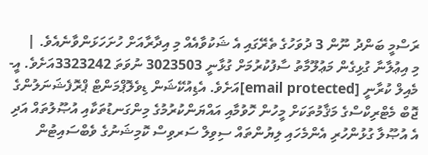ރަސްމީ ބަންދު ނޫން 3 ދުވަހުގެ ތެރޭގައި އެ ޝަކުވާއެއް މި އިދާރާއަށް ހުށަހަޅަންވާނެއެވެ. |
މި އިޢުލާނާ ގުޅިގެން މަޢުލޫމާތު ސާފުކުރުމަށް ގުޅާނީ 3023503 ނުވަތަ 3323242އަށެވެ. އީ-މެއިލް ކުރާނީ [email protected]އަށެވެ. އެޑިއުކޭޝަން ޑިވެލޮޕްމަންޓް ޕްރޮފެޝަނަލުންގެ ޖޮބް މެޓްރިކްސްގެ މަޤާމުތަކަށް މީހުން ހޮވުމާއި އައްޔަންކުރުމުގެ މިންގަނޑުތަކާއި އުޞޫލުތައް އަދި އެ އުޞޫލާ ގުޅުންހުރި އެންމެހައި ލިޔުންތައް ސިވިލް ސަރވިސް ކޮމިޝަނުގެ ވެބްސައިޓުން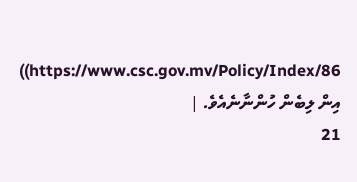https://www.csc.gov.mv/Policy/Index/86)) އިން ލިބެން ހުންނާނެއެވެ. |
21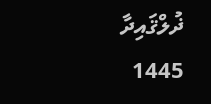ޛުލްޤައިދާ 1445